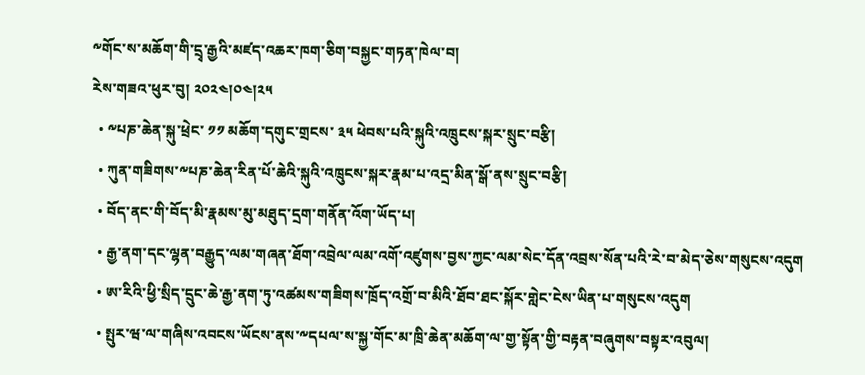༸གོང་ས་མཆོག་གི་དྲྭ་རྒྱའི་མཛད་འཆར་ཁག་ཅིག་བསྐྱང་གཏན་ཁེལ་བ།
རེས་གཟའ་ཕུར་བུ། ༢༠༢༤།༠༤།༢༥
  • ༸པཎ་ཆེན་སྐུ་ཕྲེང་ ༡༡ མཆོག་དགུང་གྲངས་ ༣༥ ཕེབས་པའི་སྐུའི་འཁྲུངས་སྐར་སྲུང་བརྩི།
  • ཀུན་གཟིགས་༸པཎ་ཆེན་རིན་པོ་ཆེའི་སྐུའི་འཁྲུངས་སྐར་རྣམ་པ་འདྲ་མིན་སྒོ་ནས་སྲུང་བརྩི།
  • བོད་ནང་གི་བོད་མི་རྣམས་མུ་མཐུད་དྲག་གནོན་འོག་ཡོད་པ།
  • རྒྱ་ནག་དང་ལྷན་བརྒྱུད་ལམ་གཞན་ཐོག་འབྲེལ་ལམ་འགོ་འཛུགས་བྱས་ཀྱང་ལམ་སེང་དོན་འབྲས་སོན་པའི་རེ་བ་མེད་ཅེས་གསུངས་འདུག
  • ཨ་རིའི་ཕྱི་སྲིད་དྲུང་ཆེ་རྒྱ་ནག་ཏུ་འཚམས་གཟིགས་ཁྲོད་འགྲོ་བ་མིའི་ཐོབ་ཐང་སྐོར་གླེང་ངེས་ཡིན་པ་གསུངས་འདུག
  • སྤུར་ཝ་ལ་གཞིས་འབངས་ཡོངས་ནས་༸དཔལ་ས་སྐྱ་གོང་མ་ཁྲི་ཆེན་མཆོག་ལ་གྱ་སྟོན་གྱི་བརྟན་བཞུགས་བསྟར་འབུལ།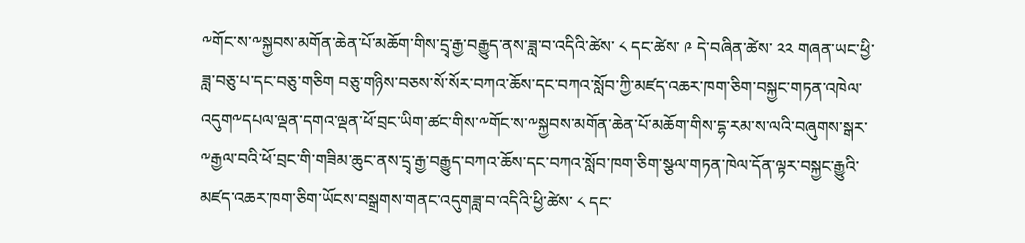༸གོང་ས་༸སྐྱབས་མགོན་ཆེན་པོ་མཆོག་གིས་དྲྭ་རྒྱ་བརྒྱུད་ནས་ཟླ་བ་འདིའི་ཚེས་ ༨ དང་ཚེས་ ༩ དེ་བཞིན་ཚེས་ ༢༢ གཞན་ཡང་ཕྱི་ཟླ་བཅུ་པ་དང་བཅུ་གཅིག བཅུ་གཉིས་བཅས་སོ་སོར་བཀའ་ཆོས་དང་བཀའ་སློབ་ཀྱི་མཛད་འཆར་ཁག་ཅིག་བསྐྱང་གཏན་འཁེལ་འདུག༸དཔལ་ལྡན་དགའ་ལྡན་ཕོ་བྲང་ཡིག་ཚང་གིས་༸གོང་ས་༸སྐྱབས་མགོན་ཆེན་པོ་མཆོག་གིས་དྷ་རམ་ས་ལའི་བཞུགས་སྒར་༸རྒྱལ་བའི་ཕོ་བྲང་གི་གཟིམ་ཆུང་ནས་དྲྭ་རྒྱ་བརྒྱུད་བཀའ་ཆོས་དང་བཀའ་སློབ་ཁག་ཅིག་སྩལ་གཏན་ཁེལ་དོན་ལྟར་བསྐྱང་རྒྱུའི་མཛད་འཆར་ཁག་ཅིག་ཡོངས་བསྒྲགས་གནང་འདུགཟླ་བ་འདིའི་ཕྱི་ཚེས་ ༨ དང་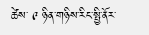ཚེས་ ༩ ཉིན་གཉིས་རིང་སྤྱི་ནོར་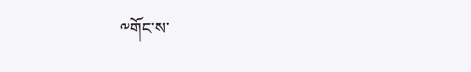༸གོང་ས་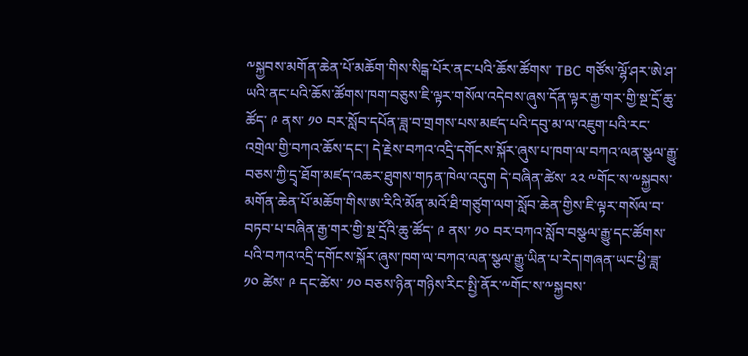༸སྐྱབས་མགོན་ཆེན་པོ་མཆོག་གིས་སིངྒ་པོར་ནང་པའི་ཆོས་ཚོགས་ TBC གཙོས་ལྷོ་ཤར་ཨེ་ཤ་ཡའི་ནང་པའི་ཆོས་ཚོགས་ཁག་བཅུས་ཇི་ལྟར་གསོལ་འདེབས་ཞུས་དོན་ལྟར་རྒྱ་གར་གྱི་སྔ་དྲོ་ཆུ་ཚོད་ ༩ ནས་ ༡༠ བར་སློབ་དཔོན་ཟླ་བ་གྲགས་པས་མཛད་པའི་དབུ་མ་ལ་འཇུག་པའི་རང་འགྲེལ་གྱི་བཀའ་ཆོས་དང་། དེ་རྗེས་བཀའ་འདྲི་དགོངས་སྐོར་ཞུས་པ་ཁག་ལ་བཀའ་ལན་སྩལ་རྒྱུ་བཅས་ཀྱི་དྲྭ་ཐོག་མཛད་འཆར་ཐུགས་གཏན་ཁེལ་འདུག དེ་བཞིན་ཚེས་ ༢༢ ༸གོང་ས་༸སྐྱབས་མགོན་ཆེན་པོ་མཆོག་གིས་ཨ་རིའི་མོན་མའོ་ཐི་གཙུག་ལག་སློབ་ཆེན་གྱིས་ཇི་ལྟར་གསོལ་བ་བཏབ་པ་བཞིན་རྒྱ་གར་གྱི་སྔ་དྲོའི་ཆུ་ཚོད་ ༩ ནས་ ༡༠ བར་བཀའ་སློབ་བསྩལ་རྒྱུ་དང་ཚོགས་པའི་བཀའ་འདྲི་དགོངས་སྐོར་ཞུས་ཁག་ལ་བཀའ་ལན་སྩལ་རྒྱུ་ཡིན་པ་རེད།གཞན་ཡང་ཕྱི་ཟླ་ ༡༠ ཚེས་ ༩ དང་ཚེས་ ༡༠ བཅས་ཉིན་གཉིས་རིང་སྤྱི་ནོར་༸གོང་ས་༸སྐྱབས་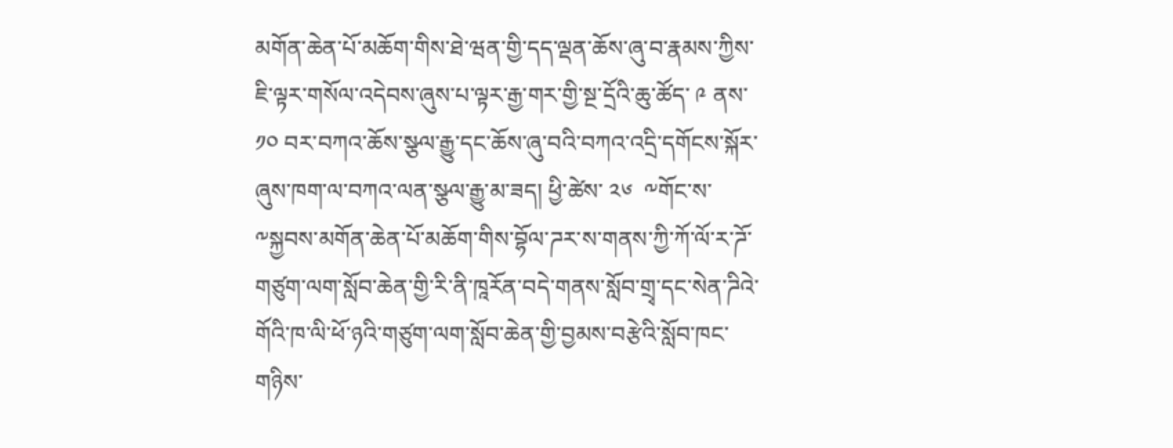མགོན་ཆེན་པོ་མཆོག་གིས་ཐེ་ཝན་གྱི་དད་ལྡན་ཆོས་ཞུ་བ་རྣམས་ཀྱིས་ཇི་ལྟར་གསོལ་འདེབས་ཞུས་པ་ལྟར་རྒྱ་གར་གྱི་སྔ་དྲོའི་ཆུ་ཚོད་ ༩ ནས་ ༡༠ བར་བཀའ་ཆོས་སྩལ་རྒྱུ་དང་ཆོས་ཞུ་བའི་བཀའ་འདྲི་དགོངས་སྐོར་ཞུས་ཁག་ལ་བཀའ་ལན་སྩལ་རྒྱུ་མ་ཟད། ཕྱི་ཚེས་ ༢༦  ༸གོང་ས་༸སྐྱབས་མགོན་ཆེན་པོ་མཆོག་གིས་བྷོལ་ཌར་ས་གནས་ཀྱི་ཀོ་ལོ་ར་ཌོ་གཙུག་ལག་སློབ་ཆེན་གྱི་རི་ནི་ཁཱརོན་བདེ་གནས་སློབ་གྲྭ་དང་སེན་ཌིའེ་གོའི་ཁ་ལི་ཕོ་ཉའི་གཙུག་ལག་སློབ་ཆེན་གྱི་བྱམས་བརྩེའི་སློབ་ཁང་གཉིས་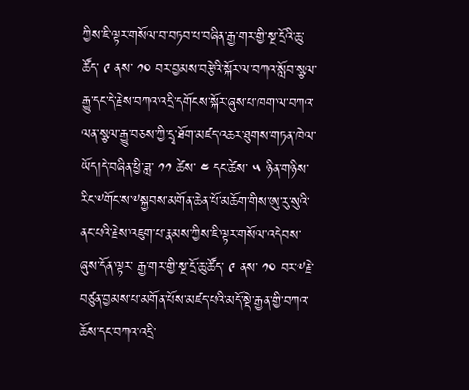ཀྱིས་ཇི་ལྟར་གསོལ་བ་བཏབ་པ་བཞིན་རྒྱ་གར་གྱི་སྔ་དྲོའི་ཆུ་ཚོད་ ༩ ནས་ ༡༠ བར་བྱམས་བརྩེའི་སྐོར་ལ་བཀའ་སློབ་སྩལ་རྒྱུ་དང་དེ་རྗེས་བཀའ་འདྲི་དགོངས་སྐོར་ཞུས་པ་ཁག་ལ་བཀའ་ལན་སྩལ་རྒྱུ་བཅས་ཀྱི་དྲྭ་ཐོག་མཛད་འཆར་ཐུགས་གཏན་ཁེལ་ཡོད།དེ་བཞིན་ཕྱི་ཟླ་ ༡༡ ཚེས་ ༤ དང་ཚེས་ ༥ ཉིན་གཉིས་རིང་༸གོང་ས་༸སྐྱབས་མགོན་ཆེན་པོ་མཆོག་གིས་ཨུ་རུ་སུའི་ནང་པའི་རྗེས་འཇུག་པ་རྣམས་ཀྱིས་ཇི་ལྟར་གསོལ་འདེབས་ཞུས་དོན་ལྟར་ རྒྱ་གར་གྱི་སྔ་དྲོ་ཆུ་ཚོད་ ༩ ནས་ ༡༠ བར་༸རྗེ་བཙུན་བྱམས་པ་མགོན་པོས་མཛད་པའི་མདོ་སྡེ་རྒྱན་གྱི་བཀའ་ཆོས་དང་བཀའ་འདྲི་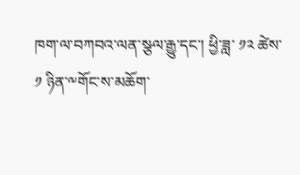ཁག་ལ་བཀབའ་ལན་སྩལ་རྒྱུ་དང་། ཕྱི་ཟླ་ ༡༢ ཚེས་ ༡ ཉིན་༸གོང་ས་མཆོག་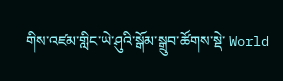གིས་འཛམ་གླིང་ཡེ་ཤུའི་སྒོམ་སྒྲུབ་ཚོགས་སྡེ་ World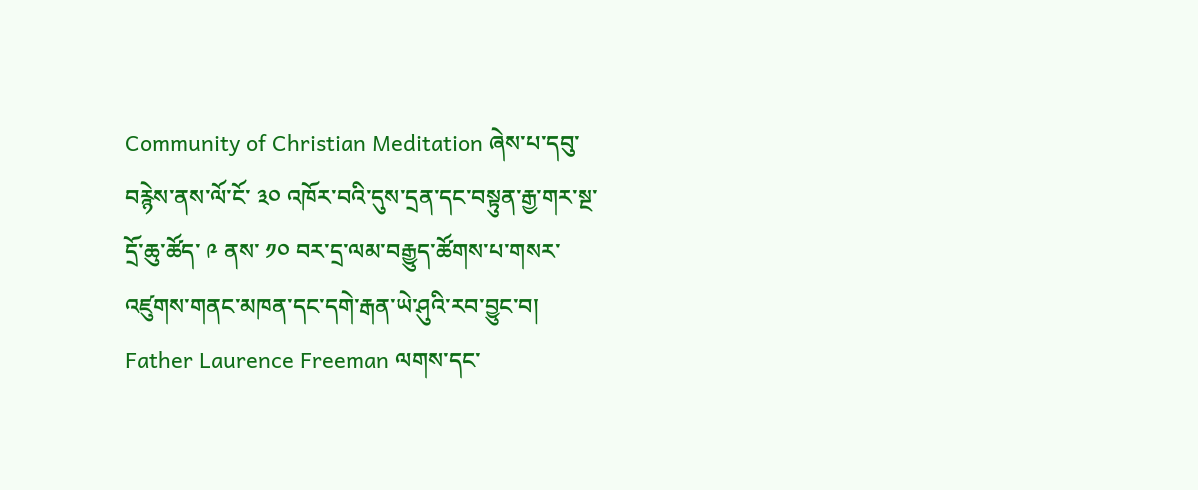Community of Christian Meditation ཞེས་པ་དབུ་བརྙེས་ནས་ལོ་ངོ་ ༣༠ འཁོར་བའི་དུས་དྲན་དང་བསྟུན་རྒྱ་གར་སྔ་དྲོ་ཆུ་ཚོད་ ༩ ནས་ ༡༠ བར་དྲ་ལམ་བརྒྱུད་ཚོགས་པ་གསར་འཛུགས་གནང་མཁན་དང་དགེ་རྒན་ཡེ་ཤུའི་རབ་བྱུང་བ། Father Laurence Freeman ལགས་དང་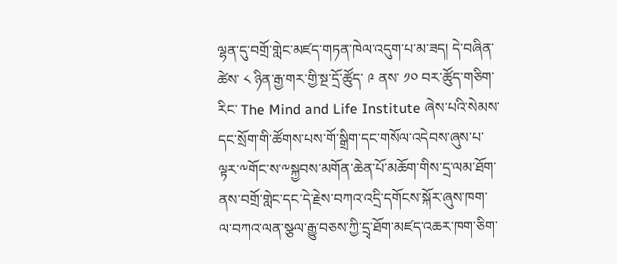ལྷན་དུ་བགྲོ་གླེང་མཛད་གཏན་ཁེལ་འདུག་པ་མ་ཟད། དེ་བཞིན་ཚེས་ ༨ ཉིན་རྒྱ་གར་གྱི་སྔ་དྲོ་ཚོུད་ ༩ ནས་ ༡༠ བར་ཚོུད་གཅིག་རིང་ The Mind and Life Institute ཞེས་པའི་སེམས་དང་སྲོག་གི་ཚོགས་པས་གོ་སྒྲིག་དང་གསོལ་འདེབས་ཞུས་པ་ལྟར་༸གོང་ས་༸སྐྱབས་མགོན་ཆེན་པོ་མཆོག་གིས་དྲ་ལམ་ཐོག་ནས་བགྲོ་གླེང་དང་དེ་རྗེས་བཀའ་འདྲི་དགོངས་སྐོར་ཞུས་ཁག་ལ་བཀའ་ལན་སྩལ་རྒྱུ་བཅས་ཀྱི་དྲྭ་ཐོག་མཛད་འཆར་ཁག་ཅིག་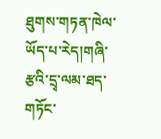ཐུགས་གཏན་ཁེལ་ཡོད་པ་རེད།གཞི་རྩའི་དྲྭ་ལམ་ཐད་གཏོང་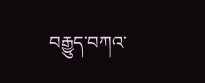བརྒྱུད་བཀའ་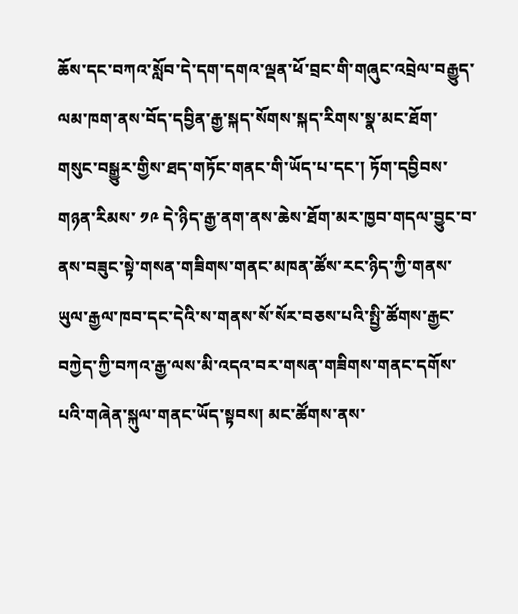ཆོས་དང་བཀའ་སློབ་དེ་དག་དགའ་ལྡན་ཕོ་བྲང་གི་གཞུང་འབྲེལ་བརྒྱུད་ལམ་ཁག་ནས་བོད་དབྱིན་རྒྱ་སྐད་སོགས་སྐད་རིགས་སྣ་མང་ཐོག་གསུང་བསྒྱུར་གྱིས་ཐད་གཏོང་གནང་གི་ཡོད་པ་དང་། ཏོག་དབྱིབས་གཉན་རིམས་ ༡༩ དེ་ཉིད་རྒྱ་ནག་ནས་ཆེས་ཐོག་མར་ཁྱབ་གདལ་བྱུང་བ་ནས་བཟུང་སྟེ་གསན་གཟིགས་གནང་མཁན་ཚོས་རང་ཉིད་ཀྱི་གནས་ཡུལ་རྒྱལ་ཁབ་དང་དེའི་ས་གནས་སོ་སོར་བཅས་པའི་སྤྱི་ཚོགས་རྒྱང་བཀྱེད་ཀྱི་བཀའ་རྒྱ་ལས་མི་འདའ་བར་གསན་གཟིགས་གནང་དགོས་པའི་གཞེན་སྐུལ་གནང་ཡོད་སྟབས། མང་ཚོགས་ནས་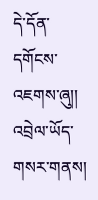དེ་དོན་དགོངས་འཇགས་ཞུ།།
འབྲེལ་ཡོད་གསར་གནས།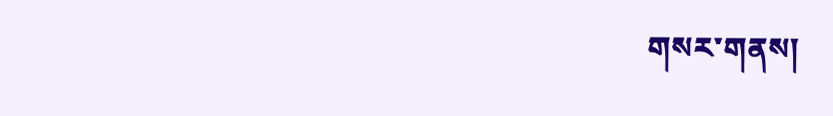གསར་གནས།